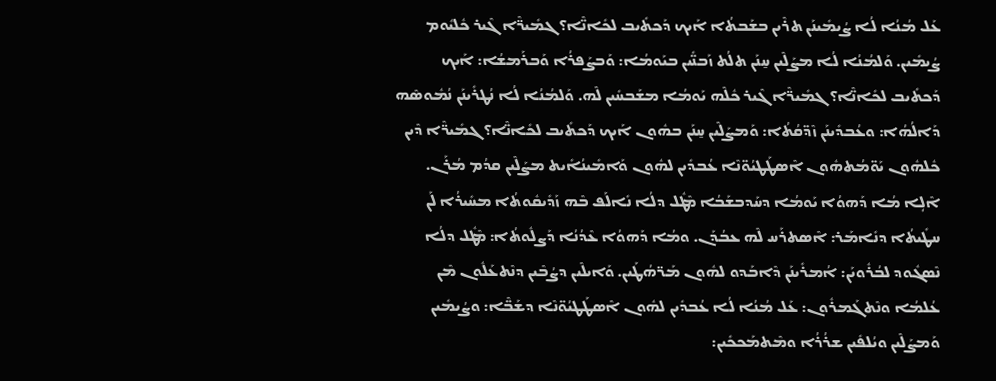ܥܰܠ ܡܳܢܳܐ ܠܳܐ ܨܳܝܡܺܝܢܰܢ ܬܪܶܝܢ ܒܫܰܒܬܳܐ ܐܰܝܟ ܕܰܟܬܺܝܒ ܠܟܺܐܢ̈ܶܐ؟ ܓܡܺܝܪ̈ܶܐ ܓܶܝܪ ܟܽܠܝܽܘܡ ܨܳܝܡܺܝܢ. ܘܰܠܡܳܢܳܐ ܠܳܐ ܡܨܰܠܶܝܢ ܚ̱ܢܰܢ ܬܠܳܬ ܙܰܒܢ̈ܺܝܢ ܒܝܰܘܡܳܐ: ܘܰܒܨܰܦܪܳܐ ܘܰܒܪܰܡܫܳܐ: ܐܰܝܟ ܕܰܟܬܺܝܒ ܠܟܺܐܢ̈ܶܐ؟ ܓܡܺܝܪ̈ܶܐ ܓܶܝܪ ܟܽܠܶܗ ܝܰܘܡܳܐ ܡܫܰܒܚܺܝܢ ܠܶܗ. ܘܰܠܡܳܢܳܐ ܠܳܐ ܢܳܛܪܺܝܢܰܢ ܢܳܡܽܘܣܶܗ ܕܰܐܠܳܗܳܐ: ܘܥܳܒܕܺܝܢܰܢ ܙܶܕ̈ܩܳܬܳܐ: ܘܰܡܨܰܠܶܝܢ ܚ̱ܢܰܢ ܒܗܽܘܢ ܐܰܝܟ ܕܰܟܬܺܝܒ ܠܟܺܐܢ̈ܶܐ؟ ܓܡܺܝܪ̈ܶܐ ܕܶܝܢ ܟܽܠܗܽܘܢ ܝܰܘ̈ܡܳܬܗܽܘܢ ܐܶܤܛܰܛܝܳܘ̈ܢܶܐ ܥܳܒܕܺܝܢ ܠܗܽܘܢ ܘܰܐܡܺܝܢܳܐܺܝܬ ܡܨܰܠܶܝܢ ܩܕܳܡ ܡܳܪܰܢ.
ܐܶܠܴܐ ܡܳܐ ܕܰܗܘܳܐ ܝܰܘܡܳܐ ܕܚܰܕܒܫܰܒܳܐ ܡܶܛܽܠ ܕܠܳܐ ܢܺܐܠܰܦ ܒܶܗ ܙܰܕܺܝܩܽܘܬܳܐ ܡܚܺܝܪܳܐ ܠܰܢ ܚܛܺܝܬܳܐ ܕܢܺܐܡܰܪ: ܐܶܣܬܪܰܚ ܠܶܗ ܥܒܳܕܰܢ. ܘܡܳܐ ܕܰܗܘܳܐ ܥܶܕܳܢܳܐ ܕܰܨܠܽܘܬܳܐ: ܡܶܛܽܠ ܕܠܳܐ ܢܶܣܓܽܘܕ ܠܒܳܪܽܘܝܰܢ: ܐܳܡܪܺܝܢܰܢ ܕܶܐܒܰܕܘ ܠܗܽܘܢ ܡܰܪ̈ܗܳܛܰܝܢ. ܘܰܐܝܠܶܝܢ ܕܨܳܒܶܝܢ ܕܢܶܬܥܰܠܽܘܢ ܡܶܢ ܥܳܠܡܳܐ ܘܢܶܬܓܰܡܪܽܘܢ: ܥܰܠ ܡܳܢܳܐ ܠܳܐ ܥܳܒܕܺܝܢ ܠܗܽܘܢ ܐܶܤܛܰܛܝܳܘ̈ܢܶܐ ܕܫܰܒ̈ܶܐ: ܘܨܳܝܡܺܝܢ ܘܰܡܨܰܠܶܝܢ ܘܝܳܠܦܺܝܢ ܫܪܳܪܳܐ ܘܡܶܬܡܰܟܟܺܝܢ: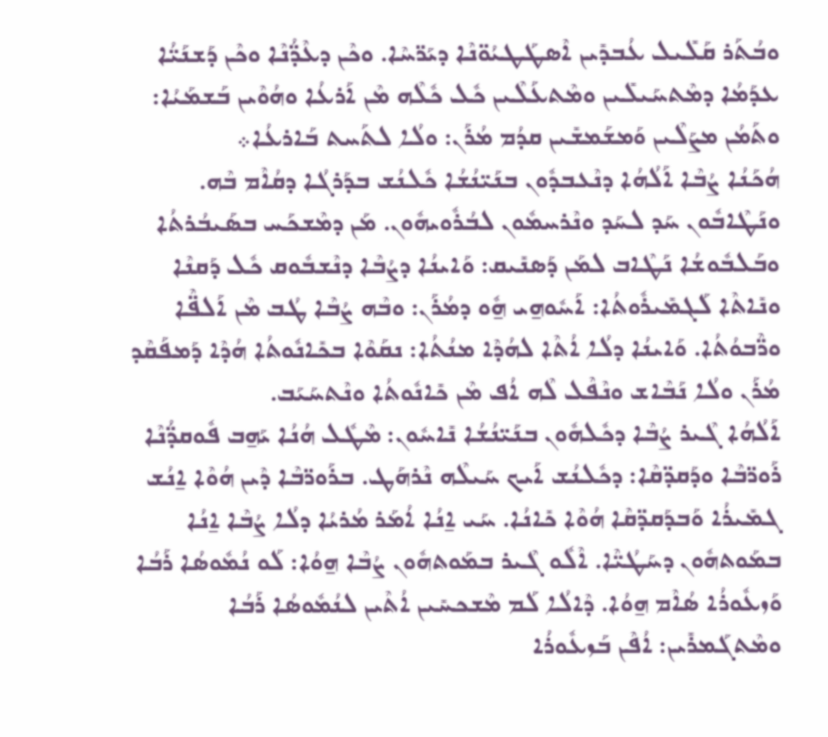ܘܒܳܬܰܪ ܩܰܠܺܝܠ ܥܳܒܕܺܝܢ ܐܶܤܛܰܛܝܳܘ̈ܢܶܐ ܕܝܰܪ̈ܚܶܐ. ܘܟܶܢ ܕܥܶܕ̈ܳܢܶܐ ܘܟܶܢ ܕܰܫܢܰܝ̈ܳܐ ܥܕܰܡܳܐ ܕܡܶܬܚܰܝܠܺܝܢ ܘܡܶܬܥܰܠܶܝܢ ܟܽܠ ܟܽܠܶܗ ܡܶܢ ܐܰܪܥܳܐ ܘܗܳܘܶܝܢ ܒܰܫܡܰܝܳܐ: ܘܬܰܡܳܢ ܡܨܰܠܶܝܢ ܘܰܡܫܰܡܫܺܝܢ ܩܕܳܡ ܡܳܪܰܢ: ܘܠܳܐ ܠܬܰܚܬ ܒܰܐܪܥܳܐ܀
ܗܳܟܰܢܳܐ ܨܳܒܶܐ ܐܰܠܳܗܳܐ ܕܢܶܥܒܕܽܘܢ ܒܢܰܝ̈ܢܳܫܳܐ ܟܽܠܢܳܫ ܒܕܰܪܓܳܐ ܕܩܳܐܶܡ ܒܶܗ. ܘܢܰܛܶܐܒܽܘܢ ܚܰܕ ܠܚܰܕ ܘܢܶܪܚܡܽܘܢ ܠܒܳܪܽܘܝܗܽܘܢ. ܡܰܢ ܕܡܶܫܟܰܚ ܒܣܰܝܒܳܪܬܳܐ ܘܒܰܠܒܽܘܫܳܐ ܢܰܛܶܐܒ ܠܡܰܢ ܕܰܣܢܺܝܩ: ܘܰܐܝܢܳܐ ܕܨܳܒܶܐ ܕܢܶܫܒܽܘܩ ܟܽܠ ܕܰܩܢܶܐ ܘܢܺܐܬܶܐ ܠܰܓܡܺܝܪܽܘܬܳܐ: ܐܰܚܽܘܗ̱ܝ ܗ̱ܽܘ ܕܡܳܪܰܢ: ܘܒܶܗ ܨܳܒܶܐ ܛܳܒ ܡܶܢ ܐܰܠܦ̈ܶܐ ܘܪ̈ܶܒܘܳܬܳܐ. ܘܰܐܝܢܳܐ ܕܠܳܐ ܐܳܬܶܐ ܠܗܳܕܶܐ ܡܢܳܬܳܐ: ܢܩܰܘܶܐ ܒܟܺܐܢܽܘܬܳܐ ܗܳܕܶܐ ܕܰܡܦܰܩܶܕ ܡܳܪܰܢ ܘܠܳܐ ܢܰܒܶܐܫ ܘܢܶܦܶܠ ܠܶܗ ܐܳܦ ܡܶܢ ܟܺܐܢܽܘܬܳܐ ܘܢܶܬܚܰܝܰܒ.
ܐܰܠܳܗܳܐ ܓܶܝܪ ܨܳܒܶܐ ܕܟܽܠܗܽܘܢ ܒܢܰܝ̈ܢܳܫܳܐ ܢܺܐܚܽܘܢ: ܡܶܛܽܠ ܗܳܢܳܐ ܝܰܗ̱ܒ ܦܽܘܩܕ̈ܳܢܶܐ ܪܰܘܪ̈ܒܶܐ ܘܕܰܩܕ̈ܩܶܐ: ܕܟܽܠܢܳܫ ܐܰܝܟ ܚܰܝܠܶܗ ܢܶܪܗܰܛ. ܒܪܰܘܪ̈ܒܶܐ ܕܶܝܢ ܗܳܘܶܐ ܐ̱ܢܳܫ ܓܡܺܝܪܳܐ ܘܰܒܕܰܩܕ̈ܩܶܐ ܗܳܘܶܐ ܟܺܐܢܳܐ. ܚܰܝ ܐ̱ܢܳܐ ܐܳܡܰܪ ܡܳܪܝܳܐ ܕܠܳܐ ܨܳܒܶܐ ܐ̱ܢܳܐ ܒܡܰܘܬܗܽܘܢ ܕܚܰܛܳܝ̈ܶܐ. ܐܶܠܽܘ ܓܶܝܪ ܒܡܰܘܬܗܽܘܢ ܨܳܒܶܐ ܗ̱ܘܳܐ: ܠܰܘ ܢܳܡܽܘܣܳܐ ܪܰܒܳܐ ܘܰܙܥܽܘܪܳܐ ܣܳܐܶܡ ܗ̱ܘܳܐ. ܕܶܐܠܳܐ ܠܰܡ ܡܶܫܟܚܺܝܢ ܐܳܬܶܝܢ ܠܢܳܡܽܘܣܳܐ ܪܰܒܳܐ ܘܡܶܬܓܰܡܪܺܝܢ: ܐܳܦܶܢ ܒܰܙܥܽܘܪܳܐ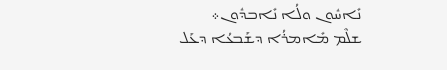ܢܺܐܚܽܘܢ ܘܠܳܐ ܢܺܐܒܕܽܘܢ܀
ܫܠܶܡ ܡܺܐܡܪܳܐ ܕܫܰܒܥܳܐ ܕܥܰܠ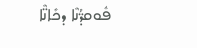ܦܽܘܩܕ̈ܳܢܶܐ ܕܟܺܐܢ̈ܶܐ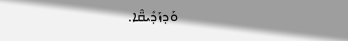ܘܰܕܙܰܕܺܝܩ̈ܶܐ.